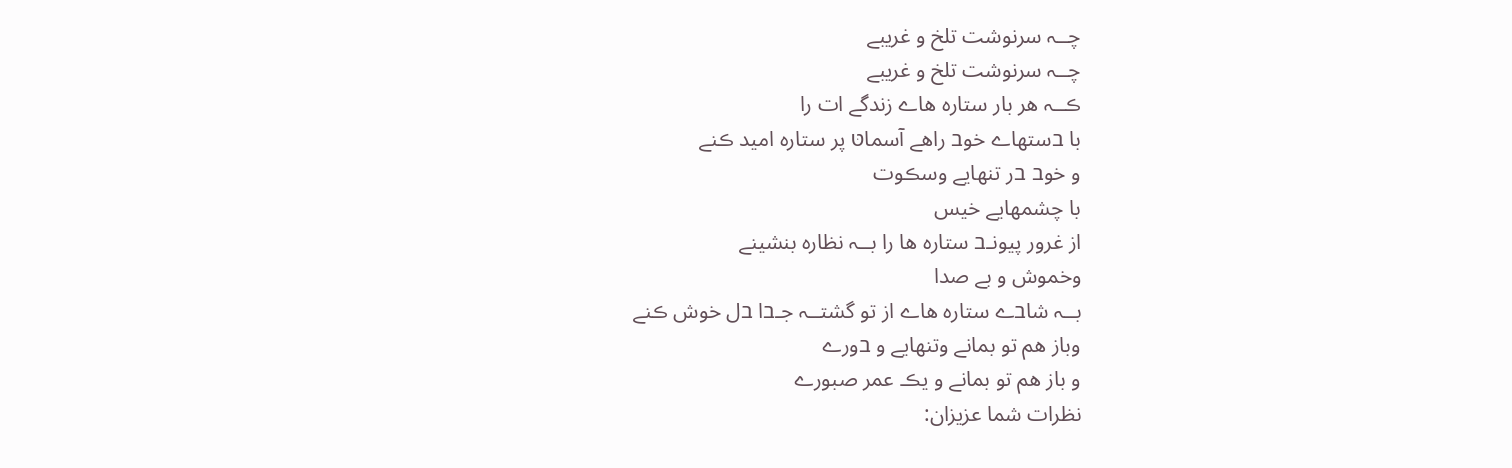چــہ سرنوشت تلخ و غریبے
چــہ سرنوشت تلخ و غریبے
ڪــہ هر بار ستاره هاے زندگے ات را
با בستهاے خوב راهے آسماטּ پر ستاره امید ڪنے
و خوב בر تنهایے وسڪوت
با چشمهایے خیس
از غرور پیونـב ستاره ها را بــہ نظاره بنشینے
وخموش و بے صدا
بــہ شاבے ستاره هاے از تو گشتــہ جـבا בل خوش ڪنے
وباز هم تو بمانے وتنهایے و בورے
و باز هم تو بمانے و یڪ عمر صبورے
نظرات شما عزیزان: